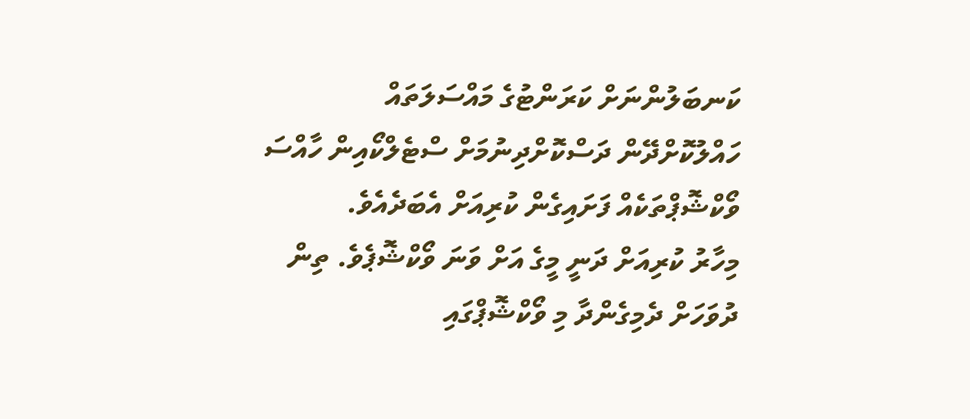ކަނބަލުންނަށް ކަރަންޓުގެ މައްސަލަތައް ހައްލުކޮށްދޭން ދަސްކޮށްދިނުމަށް ސްޓެލްކޯއިން ހާއްސަ ވޯކްޝޮޕްތަކެއް ފަށައިގެން ކުރިއަށް އެބަދެއެވެ.
މިހާރު ކުރިއަށް ދަނީ މީގެ އަށް ވަނަ ވޯކްޝޮޕެވެ. ތިން ދުވަހަށް ދެމިގެންދާ މި ވޯކްޝޮޕްގައި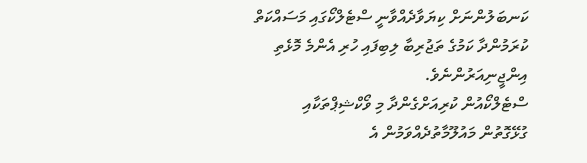ކަނބަލުންނަށް ކިޔަވާދެއްވާނީ ސްޓެލްކޯގައި މަސައްކަތް ކުރަމުންދާ ކަމުގެ ތަޖުރިބާ ލިބިފައި ހުރި އެންމެ މޮޅެތި އިންޖީނިއަރުންނެވެ.
ސްޓެލްކޯއުން ކުރިއަށްގެންދާ މި ވޯކްޝިޕްތަކާއި ގުޅޭގޮތުން މައުލޫމާތުދެއްވަމުން އެ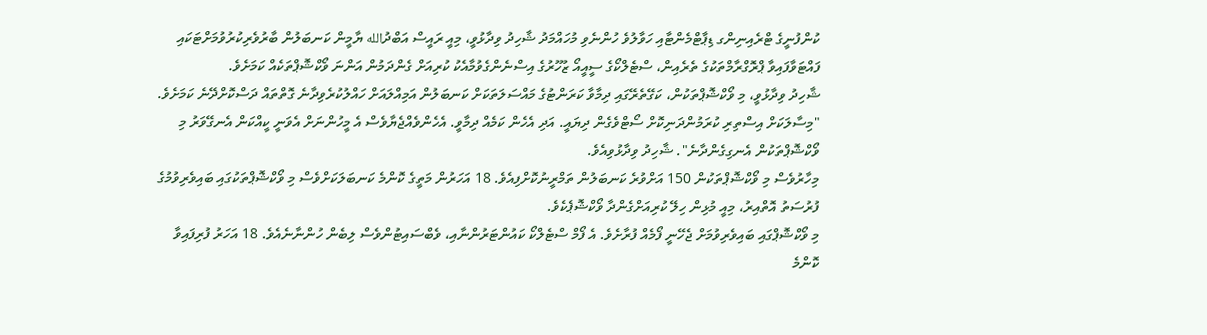ކުންފުނީގެ ޓްރެއިނިންގ ޑިޕާޓްމެންޓާއި ހަވާލުވެ ހުންނެވި މުހައްމަދު ޝާހިދު ވިދާޅުވީ، މިއީ ރައީސް އަބްދުالله ޔާމީން ކަނބަލުން ބާރުވެރިކުރުވުމަށްޓަކައި ފައްޓަވާފައިވާ ޕްރޮގްރާމްތަކުގެ ތެރެއިން، ސްޓެލްކޯގެ ސީއީއޯ ޒުހޫރުގެ އިސްނެންގެވުމާއެކު ކުރިއަށް ގެންދަމުން އަންނަ ވޯކްޝޮޕްތަކެއް ކަމަށެވެ.
ޝާހިދު ވިދާޅުވީ، މި ވޯކްޝޮޕްތަކުން، ކަގޭތެރޭގައި ދިމާވާ ކަރަންޓުގެ މައްސަލަތަކަށް ކަނބަލުން އަމިއްލައަށް ހައްލުކުރެވިދާނެ ގޮތްތައް ދަސްކޮށްދޭނެ ކަމަށެވެ.
"މިސާލަކަށް އިސްތިރި ކުރަމުންދަނިކޮށް ސޯޓްވެގެން ދިޔައީ. އަދި އެހެން ކަމެއް ދިމާވީ. އެހެންވެއްޖެޔާވެސް އެ މީހުންނަށް އެވަނީ ކީއްކަން އެނގޭވަރު މި ވޯކްޝޮޕްތަކުން އެނގިގެންދާނެ". ޝާހިދު ވިދާޅުވިއެވެ.
މިހާރުވެސް މި ވޯކްޝޮޕްތަކުން 150 އަށްވުރެ ކަނބަލުން ތަމްރީނުކޮށްފިއެވެ. 18 އަހަރުން މަތީގެ ކޮންމެ ކަނބަލަކަށްވެސް މި ވޯކްޝޮޕްތަކުގައި ބައިވެރިވުމުގެ ފުރުސަތު އޮތްއިރު، މިއީ މުޅިން ހިލޭ ކުރިއަށްގެންދާ ވޯކްޝޮޕެކެވެ.
މި ވޯކްޝޮޕްގައި ބައިވެރިވުމަށް ޖެހޭނީ ފޯމެއް ފުރާށެވެ. އެ ފޯމް ސްޓެލްކޯ ކައުންޓަރުންނާއި، ވެބްސައިޓުންވެސް ލިބެން ހުންނާނެއެވެ. 18 އަހަރު ފުރިފައިވާ ކޮންމެ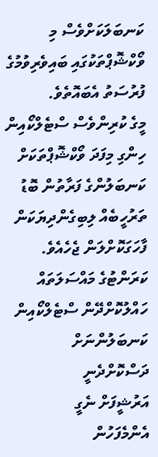ކަނބަލަކަށްވެސް މި ވޯކްޝޮޕްތަކުގައި ބައިވެރިވުމުގެ ފުރުސަތު އެބައޮތެވެ.
މީގެ ކުރިންވެސް ސްޓެލްކޯއިން ހިންގި މިފަދަ ވޯކްޝޮޕްތަކަށް ކަނބަލުންގެ ފަރާތުން ބޮޑު ތަރުހީބެއް ލިބިގެންދިޔަކަން ފާހަގަކޮށްލަން ޖެހެއެވެ.
ކަރަންޓުގެ މައްސަލަތައް ހައްލުކޮށްދޭން ސްޓެލްކޯއިން ކަނބަލުންނަށް ދަސްކޮށްދެނީ
އަރުޝީފަށް ނެގީ
އެންމެފަހުން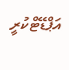އަޕްޑޭޓްކުރީ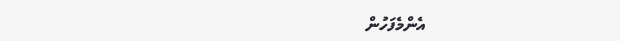އެންމެފަހުން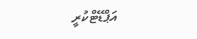އަޕްޑޭޓްކުރީ